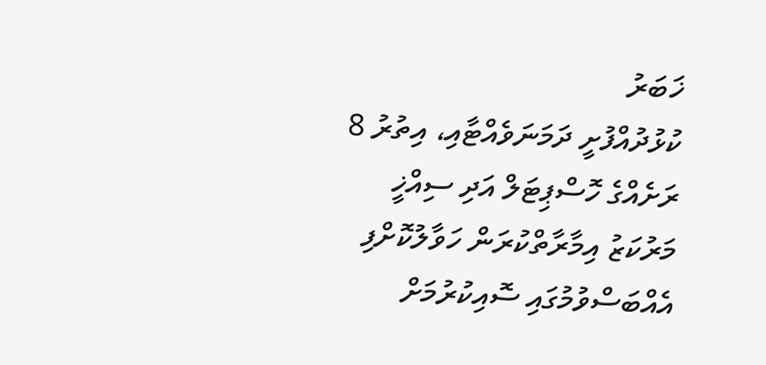ޚަބަރު
ކުޅުދުއްފުށީ ދަމަނަވެއްޓާއި، އިތުރު 8 ރަށެއްގެ ހޮސްޕިޓަލް އަދި ސިއްޚީ މަރުކަޒު އިމާރާތްކުރަން ހަވާލުކޮށްފި
އެއްބަސްވުމުގައި ސޮއިކުރުމަށް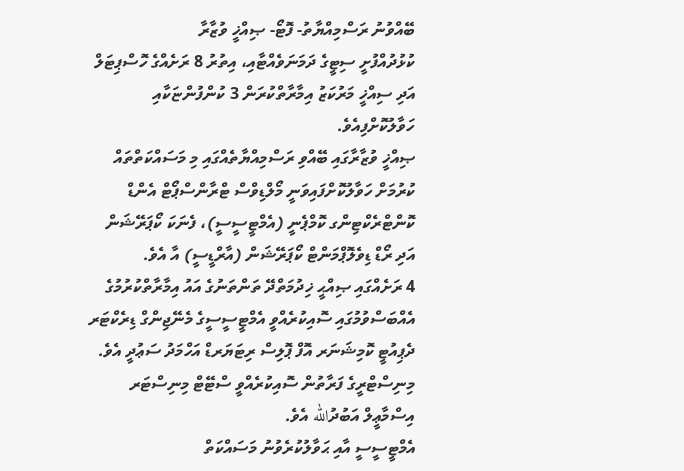ބޭއްވުނު ރަސްމިއްޔާތު- ފޮޓޯ- ޞިއްޚީ ވުޒާރާ
ކުޅުދުއްފުށީ ސިޓީގެ ދަމަނަވެއްޓާއި، އިތުރު 8 ރަށެއްގެ ހޮސްޕިޓަލް އަދި ސިއްޚީ މަރުކަޒު އިމާރާތްކުރަން 3 ކުންފުންޏަކާއި ހަވާލުކޮށްފިއެވެ.
ޞިއްޚީ ވުޒާރާގައި ބޭއްވި ރަސްމިއްޔާތެއްގައި މި މަސައްކަތްތައް ކުރުމަށް ހަވާލުކޮށްފައިވަނީ މޯލްޑިވްސް ޓްރާންސްޕޯޓް އެންޑް ކޮންޓްރެކްޓިންގ ކޮމްޕެނީ (އެމްޓީސީސީ)، ފެނަކަ ކޯޕަރޭޝަން އަދި ރޯޑް ޑިވެލޮޕްމަންޓް ކޯޕަރޭޝަން (އާރްޑީސީ) އާ އެވެ.
4 ރަށެއްގައި ޞިއްޙީ ޚިދުމަތްދޭ ތަންތަނުގެ އައު އިމާރާތްކުރުމުގެ އެއްބަސްވުމުގައި ސޮއިކުރެއްވީ އެމްޓީސީސީގެ މެނޭޖިންގް ޑިރެކްޓަރ ދެޕިއުޓީ ކޮމިޝަނަރ އޮފް ޕޮލިސް ރިޓަޔަރޑް އަހްމަދު ސަޢުދީ އެވެ. މިނިސްޓްރީގެ ފަރާތުން ސޮއިކުރެއްވީ ސްޓޭޓް މިނިސްޓަރ އިސްމާޢީލް އަބުދުالله އެވެ.
އެމްޓީސީސީ އާއި ޙަވާލުކުރެވުނު މަސައްކަތް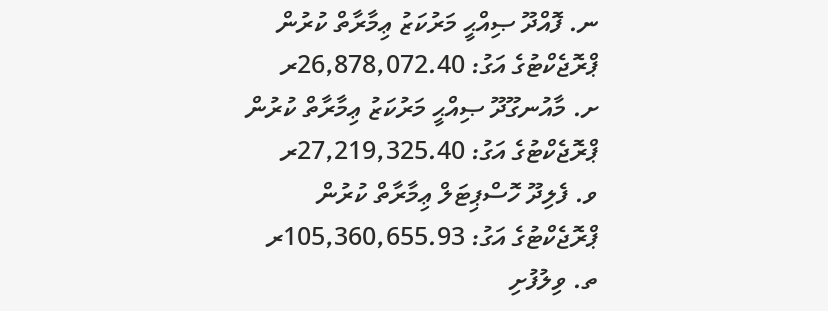ނ. ފޮއްދޫ ޞިއްޙީ މަރުކަޒު ޢިމާރާތް ކުރުން
ޕްރޮޖެކްޓުގެ އަގު: 26,878,072.40ރ
ށ. މާއުނގޫދޫ ޞިއްޙީ މަރުކަޒު ޢިމާރާތް ކުރުން
ޕްރޮޖެކްޓުގެ އަގު: 27,219,325.40ރ
ވ. ފެލިދޫ ހޮސްޕިޓަލް ޢިމާރާތް ކުރުން
ޕްރޮޖެކްޓުގެ އަގު: 105,360,655.93ރ
ތ. ވިލުފުށި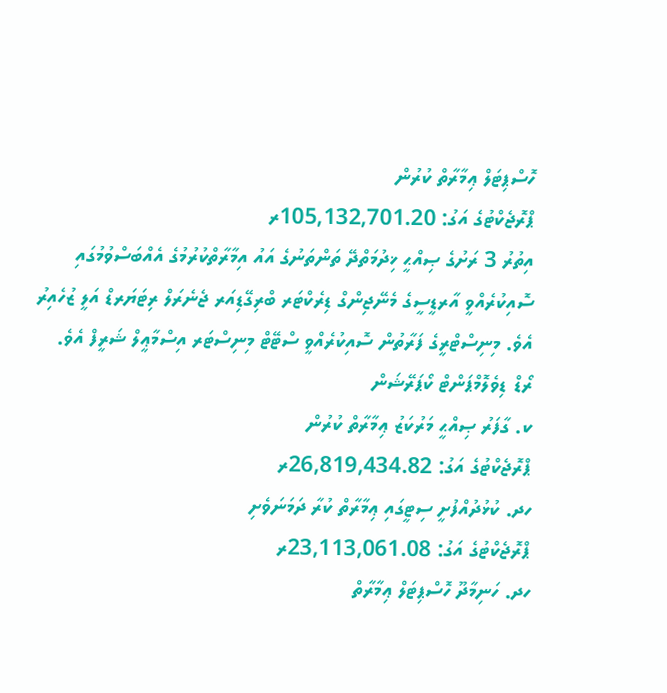ހޮސްޕިޓަލް ޢިމާރާތް ކުރުން
ޕްރޮޖެކްޓުގެ އަގު: 105,132,701.20ރ
އިތުރު 3 ރަށުގެ ޞިއްޙީ ޚިދުމަތްދޭ ތަންތަނުގެ އައު އިމާރާތްކުރުމުގެ އެއްބަސްވުމުގައި ސޮއިކުރެއްވީ އާރޑީސީގެ މެނޭޖިންގް ޑިރެކްޓަރ ބްރިގޭޑިއަރ ޖެނެރަލް ރިޓަޔަރޑް އަލީ ޒުހެއިރު އެވެ. މިނިސްޓްރީގެ ފަރާތުން ސޮއިކުރެއްވީ ސްޓޭޓް މިނިސްޓަރ އިސްމާޢީލް ޝަރީފް އެވެ.
ރޯޑް ޑިވެލޮމްޕަންޓް ކޯޕަރޭޝަން
ކ. ގާފަރު ޞިއްޙީ މަރުކަޒު ޢިމާރާތް ކުރުން
ޕްރޮޖެކްޓުގެ އަގު: 26,819,434.82ރ
ހދ. ކުޅުދުއްފުށީ ސިޓީގައި ޢިމާރާތް ކުރާ ދަމަނަވެށި
ޕްރޮޖެކްޓުގެ އަގު: 23,113,061.08ރ
ހދ. ހަނިމާދޫ ހޮސްޕިޓަލް ޢިމާރާތް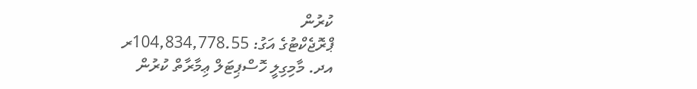ކުރުން
ޕްރޮޖެކްޓުގެ އަގު: 104,834,778.55ރ
އދ. މާމިގިލީ ހޮސްޕިޓަލް ޢިމާރާތް ކުރުން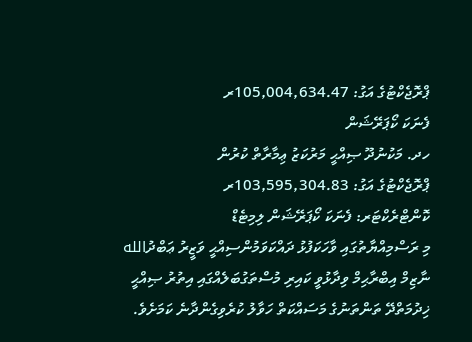ޕްރޮޖެކްޓުގެ އަގު: 105,004,634.47ރ
ފެނަކަ ކޯޕަރޭޝަން
ހދ. މަކުނުދޫ ޞިއްޙީ މަރުކަޒު ޢިމާރާތް ކުރުން
ޕްރޮޖެކްޓުގެ އަގު: 103,595,304.83ރ
ކޮންޓްރެކްޓަރ: ފެނަކަ ކޯޕަރޭޝަން ލިމިޓެޑް
މި ރަސްމިއްޔާތުގައި ވާހަކަފުޅު ދައްކަވަމުންސިއްޙީ ވަޒީރު ޢަބްދުالله ނާޒިމް އިބްރާޙިމް ވިދާޅުވީ ކައިރި މުސްތަގުބަލެއްގައި އިތުރު ޞިއްޙީ ޚިދުމަތްދޭ ތަންތަނުގެ މަސައްކަތް ހަވާލު ކުރެވިގެންދާނެ ކަމަށެވެ.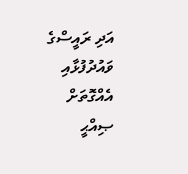އަދި ރައީސްގެ ވައުދުފުޅާއި އެއްގޮތަށް ޞިއްޙީ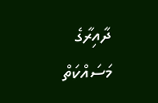ދާއިރާގެ މަސައްކަތް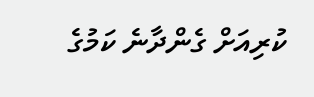ކުރިއަށް ގެންދާނެ ކަމުގެ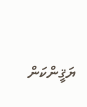ޔަޤީންކަން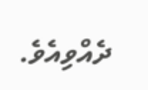ދެއްވިއެވެ.